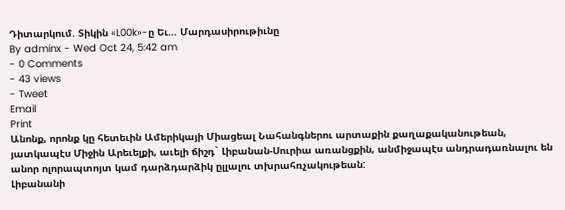Դիտարկում. Տիկին «L00k»-ը Եւ… Մարդասիրութիւնը
By adminx - Wed Oct 24, 5:42 am
- 0 Comments
- 43 views
- Tweet
Email
Print
Անոնք, որոնք կը հետեւին Ամերիկայի Միացեալ Նահանգներու արտաքին քաղաքականութեան, յատկապէս Միջին Արեւելքի, աւելի ճիշդ` Լիբանան-Սուրիա առանցքին, անմիջապէս անդրադառնալու են անոր ոլորապտոյտ կամ դարձդարձիկ ըլլալու տխրահռչակութեան:
Լիբանանի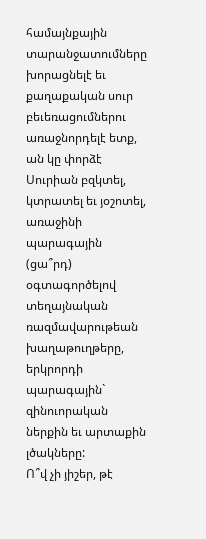համայնքային տարանջատումները խորացնելէ եւ քաղաքական սուր բեւեռացումներու առաջնորդելէ ետք, ան կը փորձէ Սուրիան բզկտել, կտրատել եւ յօշոտել, առաջինի պարագային (ցա՞րդ) օգտագործելով տեղայնական ռազմավարութեան խաղաթուղթերը, երկրորդի պարագային` զինուորական ներքին եւ արտաքին լծակները:
Ո՞վ չի յիշեր, թէ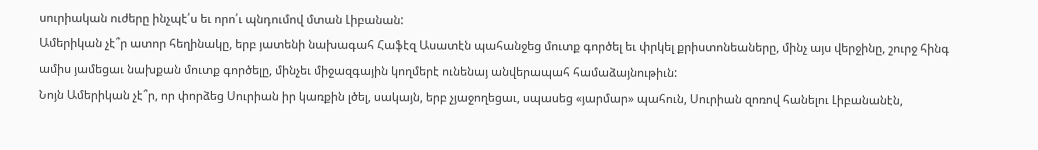սուրիական ուժերը ինչպէ՛ս եւ որո՛ւ պնդումով մտան Լիբանան:
Ամերիկան չէ՞ր ատոր հեղինակը, երբ յատենի նախագահ Հաֆէզ Ասատէն պահանջեց մուտք գործել եւ փրկել քրիստոնեաները, մինչ այս վերջինը, շուրջ հինգ ամիս յամեցաւ նախքան մուտք գործելը, մինչեւ միջազգային կողմերէ ունենայ անվերապահ համաձայնութիւն:
Նոյն Ամերիկան չէ՞ր, որ փորձեց Սուրիան իր կառքին լծել, սակայն, երբ չյաջողեցաւ, սպասեց «յարմար» պահուն, Սուրիան զոռով հանելու Լիբանանէն,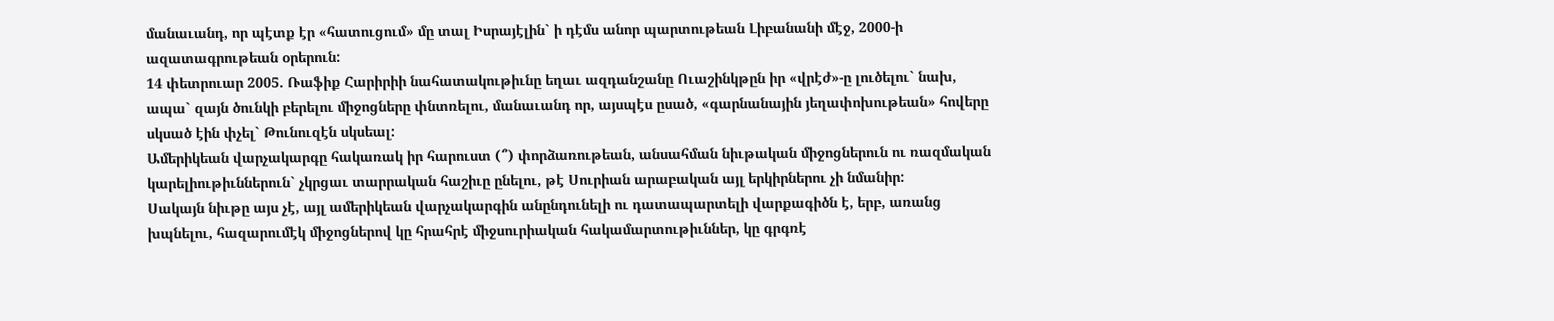մանաւանդ, որ պէտք էր «հատուցում» մը տալ Իսրայէլին` ի դէմս անոր պարտութեան Լիբանանի մէջ, 2000-ի ազատագրութեան օրերուն:
14 փետրուար 2005. Ռաֆիք Հարիրիի նահատակութիւնը եղաւ ազդանշանը Ուաշինկթըն իր «վրէժ»-ը լուծելու` նախ, ապա` զայն ծունկի բերելու միջոցները փնտռելու, մանաւանդ որ, այսպէս ըսած, «գարնանային յեղափոխութեան» հովերը սկսած էին փչել` Թունուզէն սկսեալ:
Ամերիկեան վարչակարգը հակառակ իր հարուստ (՞) փորձառութեան, անսահման նիւթական միջոցներուն ու ռազմական կարելիութիւններուն` չկրցաւ տարրական հաշիւը ընելու, թէ Սուրիան արաբական այլ երկիրներու չի նմանիր:
Սակայն նիւթը այս չէ, այլ ամերիկեան վարչակարգին անընդունելի ու դատապարտելի վարքագիծն է, երբ, առանց խպնելու, հազարումէկ միջոցներով կը հրահրէ միջսուրիական հակամարտութիւններ, կը գրգռէ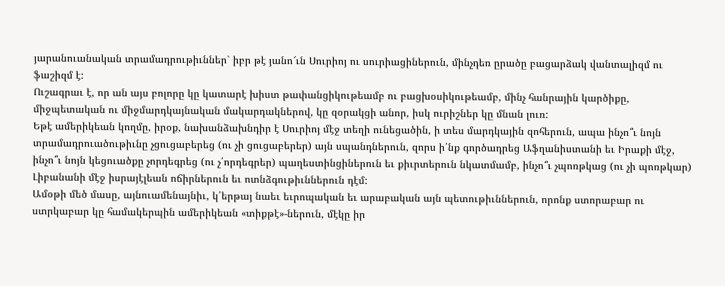յարանուանական տրամադրութիւններ` իբր թէ յանո՜ւն Սուրիոյ ու սուրիացիներուն, մինչդեռ ըրածը բացարձակ վանտալիզմ ու ֆաշիզմ է:
Ուշագրաւ է, որ ան այս բոլորը կը կատարէ խիստ թափանցիկութեամբ ու բացխօսիկութեամբ, մինչ հանրային կարծիքը, միջպետական ու միջմարդկայնական մակարդակներով, կը զօրակցի անոր, իսկ ուրիշներ կը մնան լուռ:
Եթէ ամերիկեան կողմը, իրօք, նախանձախնդիր է Սուրիոյ մէջ տեղի ունեցածին, ի տես մարդկային զոհերուն, ապա ինչո՞ւ նոյն տրամադրուածութիւնը չցուցաբերեց (ու չի ցուցաբերեր) այն սպանդներուն, զորս ի՛նք գործադրեց Աֆղանիստանի եւ Իրաքի մէջ, ինչո՞ւ նոյն կեցուածքը չորդեգրեց (ու չ՛որդեգրեր) պաղեստինցիներուն եւ քիւրտերուն նկատմամբ, ինչո՞ւ չպոռթկաց (ու չի պոռթկար) Լիբանանի մէջ իսրայէլեան ոճիրներուն եւ ոտնձգութիւններուն դէմ:
Ամօթի մեծ մասը, այնուամենայնիւ, կ՛երթայ նաեւ եւրոպական եւ արաբական այն պետութիւններուն, որոնք ստորաբար ու ստրկաբար կը համակերպին ամերիկեան «տիքթէ»-ներուն, մէկը իր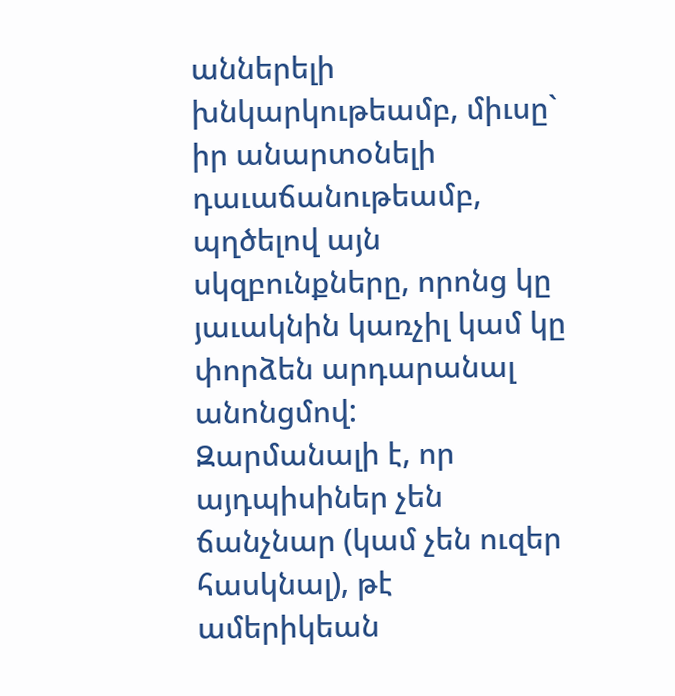աններելի խնկարկութեամբ, միւսը` իր անարտօնելի դաւաճանութեամբ, պղծելով այն սկզբունքները, որոնց կը յաւակնին կառչիլ կամ կը փորձեն արդարանալ անոնցմով:
Զարմանալի է, որ այդպիսիներ չեն ճանչնար (կամ չեն ուզեր հասկնալ), թէ ամերիկեան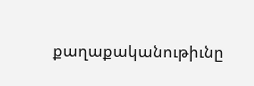քաղաքականութիւնը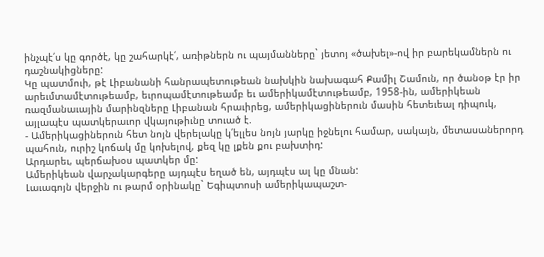ինչպէ՛ս կը գործէ, կը շահարկէ՛, առիթներն ու պայմանները` յետոյ «ծախել»-ով իր բարեկամներն ու դաշնակիցները:
Կը պատմուի, թէ Լիբանանի հանրապետութեան նախկին նախագահ Քամիլ Շամուն, որ ծանօթ էր իր արեւմտամէտութեամբ, եւրոպամէտութեամբ եւ ամերիկամէտութեամբ, 1958-ին, ամերիկեան ռազմանաւային մարինզները Լիբանան հրաւիրեց, ամերիկացիներուն մասին հետեւեալ դիպուկ, այլապէս պատկերաւոր վկայութիւնը տուած է.
- Ամերիկացիներուն հետ նոյն վերելակը կ՛ելլես նոյն յարկը իջնելու համար, սակայն, մետասաներորդ պահուն, ուրիշ կոճակ մը կոխելով, քեզ կը լքեն քու բախտիդ:
Արդարեւ, պերճախօս պատկեր մը:
Ամերիկեան վարչակարգերը այդպէս եղած են, այդպէս ալ կը մնան:
Լաւագոյն վերջին ու թարմ օրինակը` Եգիպտոսի ամերիկապաշտ-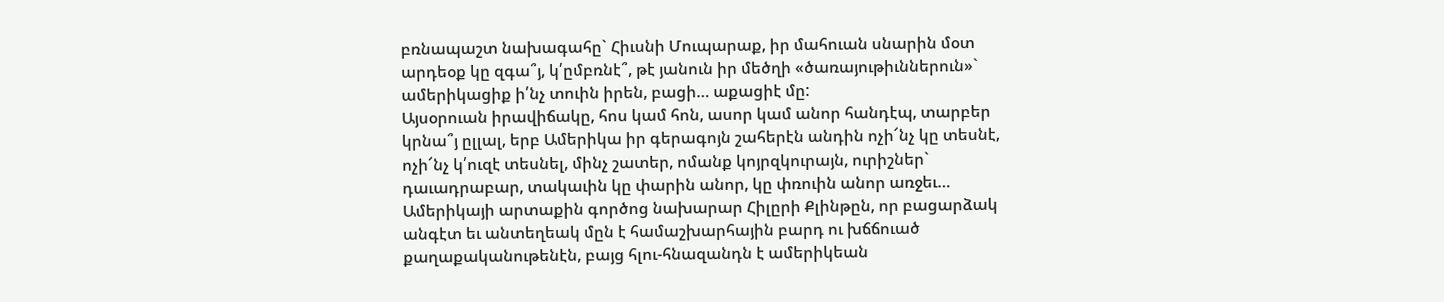բռնապաշտ նախագահը` Հիւսնի Մուպարաք, իր մահուան սնարին մօտ արդեօք կը զգա՞յ, կ՛ըմբռնէ՞, թէ յանուն իր մեծղի «ծառայութիւններուն»` ամերիկացիք ի՛նչ տուին իրեն, բացի… աքացիէ մը:
Այսօրուան իրավիճակը, հոս կամ հոն, ասոր կամ անոր հանդէպ, տարբեր կրնա՞յ ըլլալ, երբ Ամերիկա իր գերագոյն շահերէն անդին ոչի՜նչ կը տեսնէ, ոչի՜նչ կ՛ուզէ տեսնել, մինչ շատեր, ոմանք կոյրզկուրայն, ուրիշներ` դաւադրաբար, տակաւին կը փարին անոր, կը փռուին անոր առջեւ…
Ամերիկայի արտաքին գործոց նախարար Հիլըրի Քլինթըն, որ բացարձակ անգէտ եւ անտեղեակ մըն է համաշխարհային բարդ ու խճճուած քաղաքականութենէն, բայց հլու-հնազանդն է ամերիկեան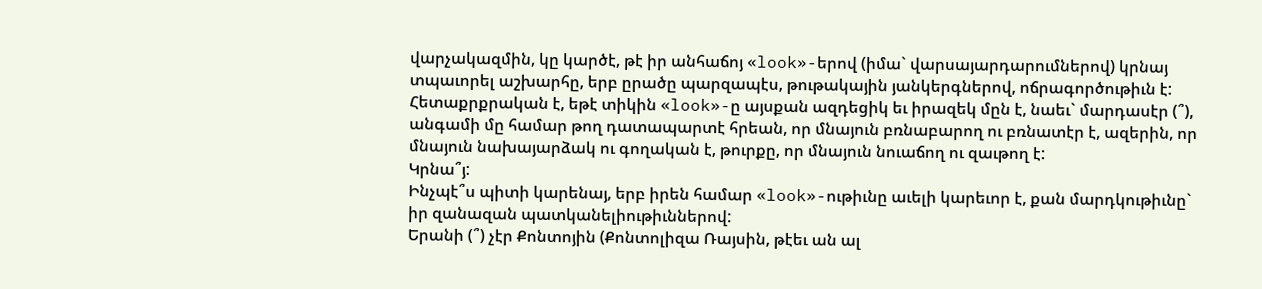վարչակազմին, կը կարծէ, թէ իր անհաճոյ «look»-երով (իմա` վարսայարդարումներով) կրնայ տպաւորել աշխարհը, երբ ըրածը պարզապէս, թութակային յանկերգներով, ոճրագործութիւն է:
Հետաքրքրական է, եթէ տիկին «look»-ը այսքան ազդեցիկ եւ իրազեկ մըն է, նաեւ` մարդասէր (՞), անգամի մը համար թող դատապարտէ հրեան, որ մնայուն բռնաբարող ու բռնատէր է, ազերին, որ մնայուն նախայարձակ ու գողական է, թուրքը, որ մնայուն նուաճող ու զաւթող է:
Կրնա՞յ:
Ինչպէ՞ս պիտի կարենայ, երբ իրեն համար «look»-ութիւնը աւելի կարեւոր է, քան մարդկութիւնը` իր զանազան պատկանելիութիւններով:
Երանի (՞) չէր Քոնտոյին (Քոնտոլիզա Ռայսին, թէեւ ան ալ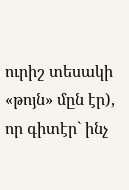ուրիշ տեսակի «թոյն» մըն էր), որ գիտէր` ինչ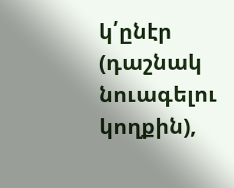կ՛ընէր (դաշնակ նուագելու կողքին),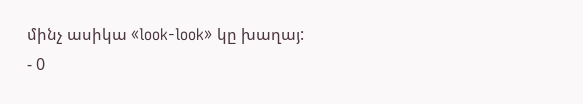մինչ ասիկա «look-look» կը խաղայ:
- 0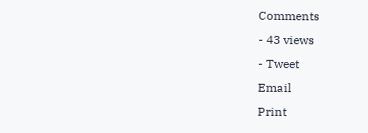Comments
- 43 views
- Tweet
Email
Print